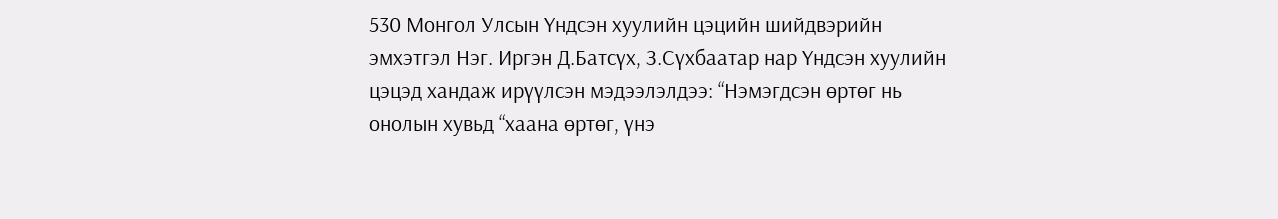530 Монгол Улсын Үндсэн хуулийн цэцийн шийдвэрийн эмхэтгэл Нэг. Иргэн Д.Батсүх, З.Сүхбаатар нар Үндсэн хуулийн цэцэд хандаж ирүүлсэн мэдээлэлдээ: “Нэмэгдсэн өртөг нь онолын хувьд “хаана өртөг, үнэ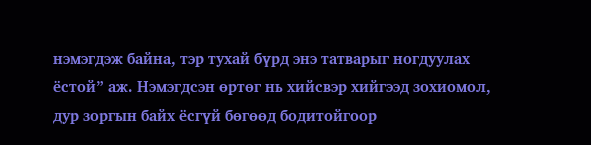нэмэгдэж байна, тэр тухай бүрд энэ татварыг ногдуулах ёстой” аж. Нэмэгдсэн өртөг нь хийсвэр хийгээд зохиомол, дур зоргын байх ёсгүй бөгөөд бодитойгоор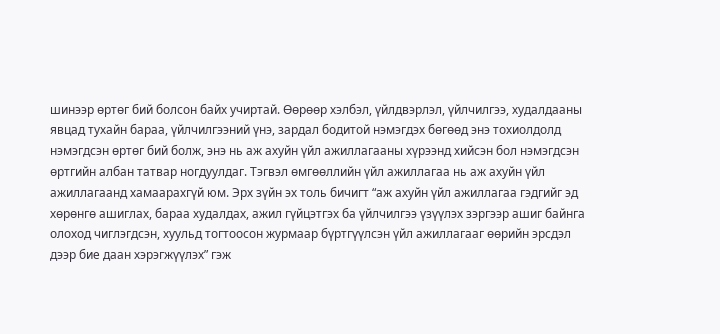шинээр өртөг бий болсон байх учиртай. Өөрөөр хэлбэл, үйлдвэрлэл, үйлчилгээ, худалдааны явцад тухайн бараа, үйлчилгээний үнэ, зардал бодитой нэмэгдэх бөгөөд энэ тохиолдолд нэмэгдсэн өртөг бий болж, энэ нь аж ахуйн үйл ажиллагааны хүрээнд хийсэн бол нэмэгдсэн өртгийн албан татвар ногдуулдаг. Тэгвэл өмгөөллийн үйл ажиллагаа нь аж ахуйн үйл ажиллагаанд хамаарахгүй юм. Эрх зүйн эх толь бичигт “аж ахуйн үйл ажиллагаа гэдгийг эд хөрөнгө ашиглах, бараа худалдах, ажил гүйцэтгэх ба үйлчилгээ үзүүлэх зэргээр ашиг байнга олоход чиглэгдсэн, хуульд тогтоосон журмаар бүртгүүлсэн үйл ажиллагааг өөрийн эрсдэл дээр бие даан хэрэгжүүлэх” гэж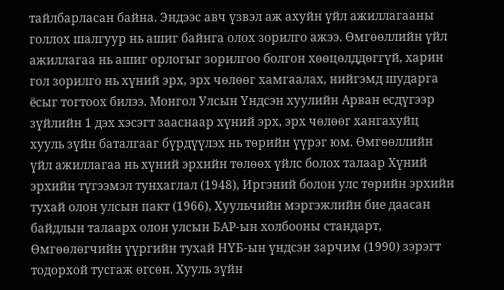тайлбарласан байна. Эндээс авч үзвэл аж ахуйн үйл ажиллагааны голлох шалгуур нь ашиг байнга олох зорилго ажээ. Өмгөөллийн үйл ажиллагаа нь ашиг орлогыг зорилгоо болгон хөөцөлддөггүй, харин гол зорилго нь хүний эрх, эрх чөлөөг хамгаалах, нийгэмд шударга ёсыг тогтоох билээ. Монгол Улсын Үндсэн хуулийн Арван есдүгээр зүйлийн 1 дэх хэсэгт зааснаар хүний эрх, эрх чөлөөг хангахуйц хууль зүйн баталгааг бүрдүүлэх нь төрийн үүрэг юм. Өмгөөллийн үйл ажиллагаа нь хүний эрхийн төлөөх үйлс болох талаар Хүний эрхийн түгээмэл тунхаглал (1948), Иргэний болон улс төрийн эрхийн тухай олон улсын пакт (1966), Хуульчийн мэргэжлийн бие даасан байдлын талаарх олон улсын БАР-ын холбооны стандарт, Өмгөөлөгчийн үүргийн тухай НҮБ-ын үндсэн зарчим (1990) зэрэгт тодорхой тусгаж өгсөн. Хууль зүйн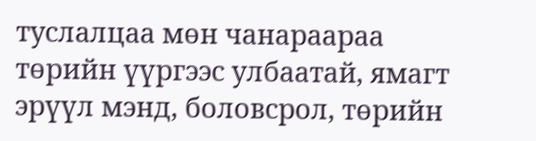туслалцаа мөн чанараараа төрийн үүргээс улбаатай, ямагт эрүүл мэнд, боловсрол, төрийн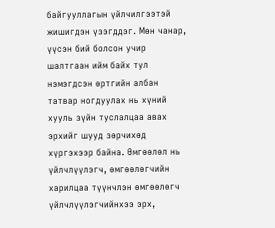байгууллагын үйлчилгээтэй жишигдэн үзэгддэг. Мөн чанар, үүсэн бий болсон учир шалтгаан ийм байх тул нэмэгдсэн өртгийн албан татвар ногдуулах нь хүний хууль зүйн туслалцаа авах эрхийг шууд зөрчихөд хүргэхээр байна. Өмгөөлөл нь үйлчлүүлэгч, өмгөөлөгчийн харилцаа түүнчлэн өмгөөлөгч үйлчлүүлэгчийнхээ эрх,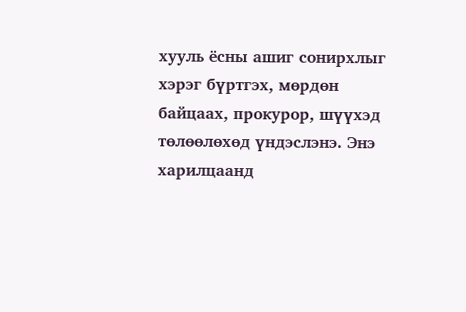хууль ёсны ашиг сонирхлыг хэрэг бүртгэх, мөрдөн байцаах, прокурор, шүүхэд төлөөлөхөд үндэслэнэ. Энэ харилцаанд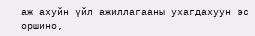аж ахуйн үйл ажиллагааны ухагдахуун эс оршино,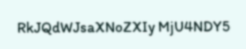RkJQdWJsaXNoZXIy MjU4NDY5